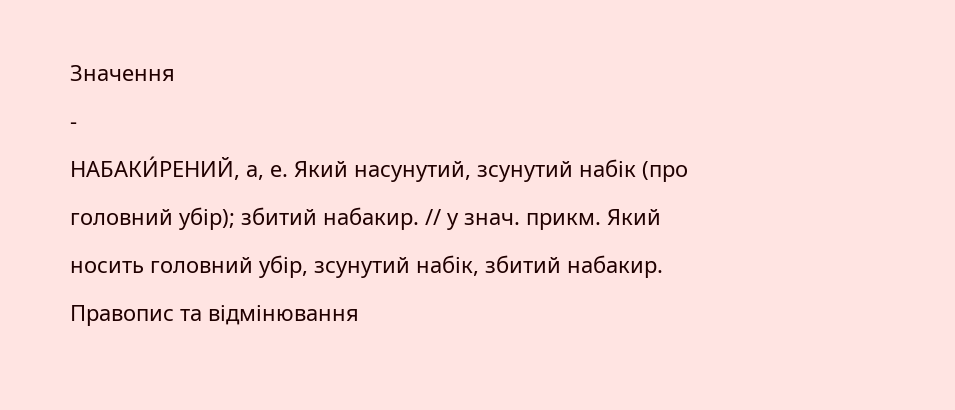Значення
-
НАБАКИ́РЕНИЙ, а, е. Який насунутий, зсунутий набік (про головний убір); збитий набакир. // у знач. прикм. Який носить головний убір, зсунутий набік, збитий набакир.
Правопис та відмінювання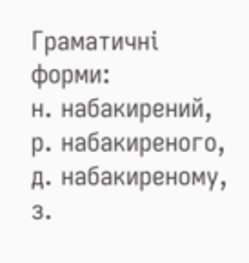Граматичні форми:
н. набакирений, р. набакиреного, д. набакиреному, з.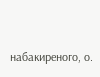набакиреного, о.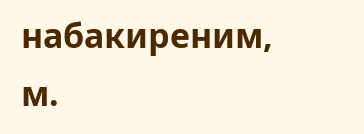набакиреним, м.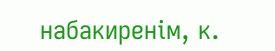набакиренім, к.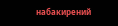набакирений